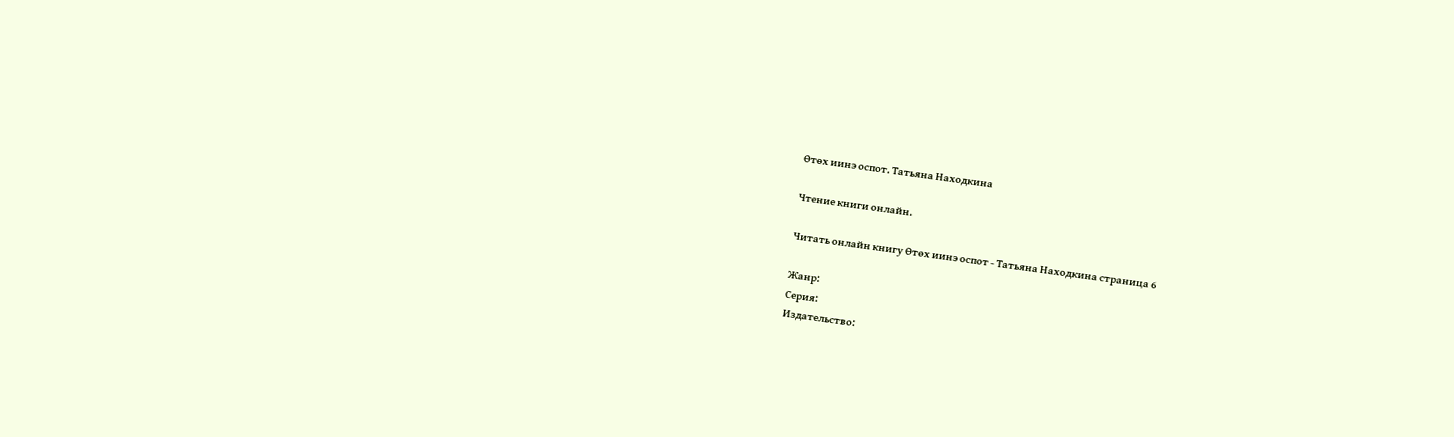Өтөх иинэ оспот. Татьяна Находкина

Чтение книги онлайн.

Читать онлайн книгу Өтөх иинэ оспот - Татьяна Находкина страница 6

Жанр:
Серия:
Издательство: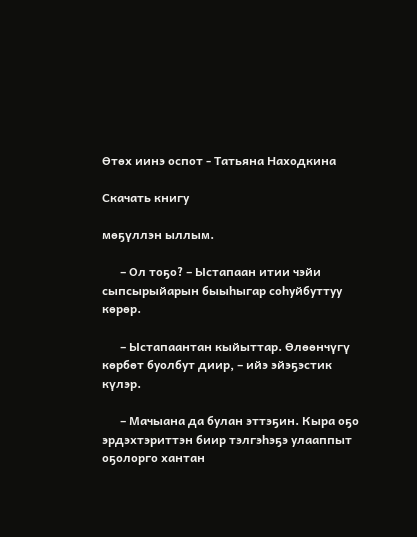Өтөх иинэ оспот - Татьяна Находкина

Скачать книгу

мөҕүллэн ыллым.

      – Ол тоҕо? – Ыстапаан итии чэйи сыпсырыйарын быыһыгар соһуйбуттуу көрөр.

      – Ыстапаантан кыйыттар. Өлөөнчүгү көрбөт буолбут диир, – ийэ эйэҕэстик күлэр.

      – Мачыана да булан эттэҕин. Кыра оҕо эрдэхтэриттэн биир тэлгэһэҕэ улааппыт оҕолорго хантан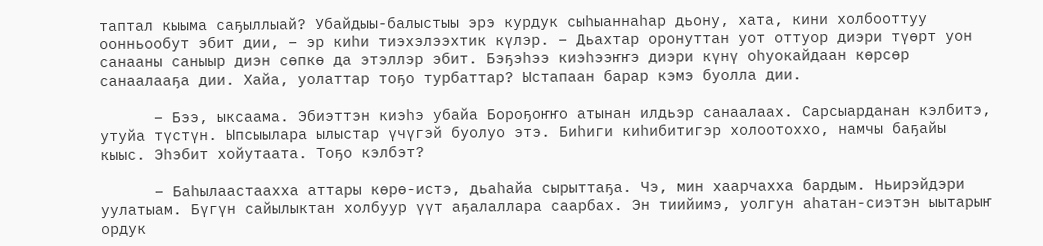таптал кыыма саҕыллыай? Убайдыы-балыстыы эрэ курдук сыһыаннаһар дьону, хата, кини холбооттуу оонньообут эбит дии, – эр киһи тиэхэлээхтик күлэр. – Дьахтар оронуттан уот оттуор диэри түөрт уон санааны саныыр диэн сөпкө да этэллэр эбит. Бэҕэһээ киэһээҥҥэ диэри күнү оһуокайдаан көрсөр санаалааҕа дии. Хайа, уолаттар тоҕо турбаттар? Ыстапаан барар кэмэ буолла дии.

      – Бээ, ыксаама. Эбиэттэн киэһэ убайа Бороҕоҥҥо атынан илдьэр санаалаах. Сарсыарданан кэлбитэ, утуйа түстүн. Ыпсыылара ылыстар үчүгэй буолуо этэ. Биһиги киһибитигэр холоотоххо, намчы баҕайы кыыс. Эһэбит хойутаата. Тоҕо кэлбэт?

      – Баһылаастаахха аттары көрө-истэ, дьаһайа сырыттаҕа. Чэ, мин хаарчахха бардым. Ньирэйдэри уулатыам. Бүгүн сайылыктан холбуур үүт аҕалаллара саарбах. Эн тиийимэ, уолгун аһатан-сиэтэн ыытарыҥ ордук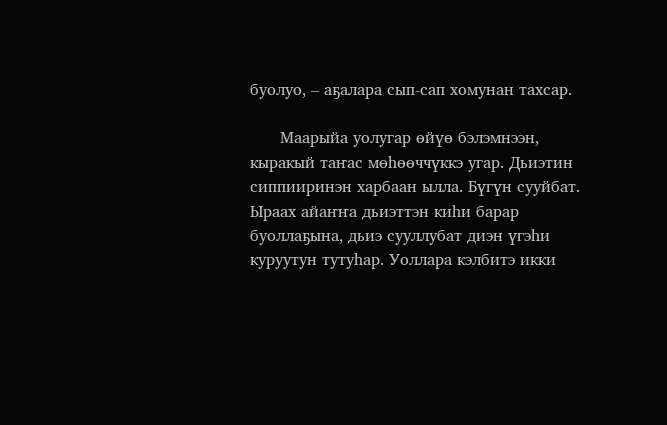буолуо, – аҕалара сып-сап хомунан тахсар.

      Маарыйа уолугар өйүө бэлэмнээн, кыракый таҥас мөһөөччүккэ угар. Дьиэтин сиппииринэн харбаан ылла. Бүгүн сууйбат. Ыраах айаҥҥа дьиэттэн киһи барар буоллаҕына, дьиэ сууллубат диэн үгэһи куруутун тутуһар. Уоллара кэлбитэ икки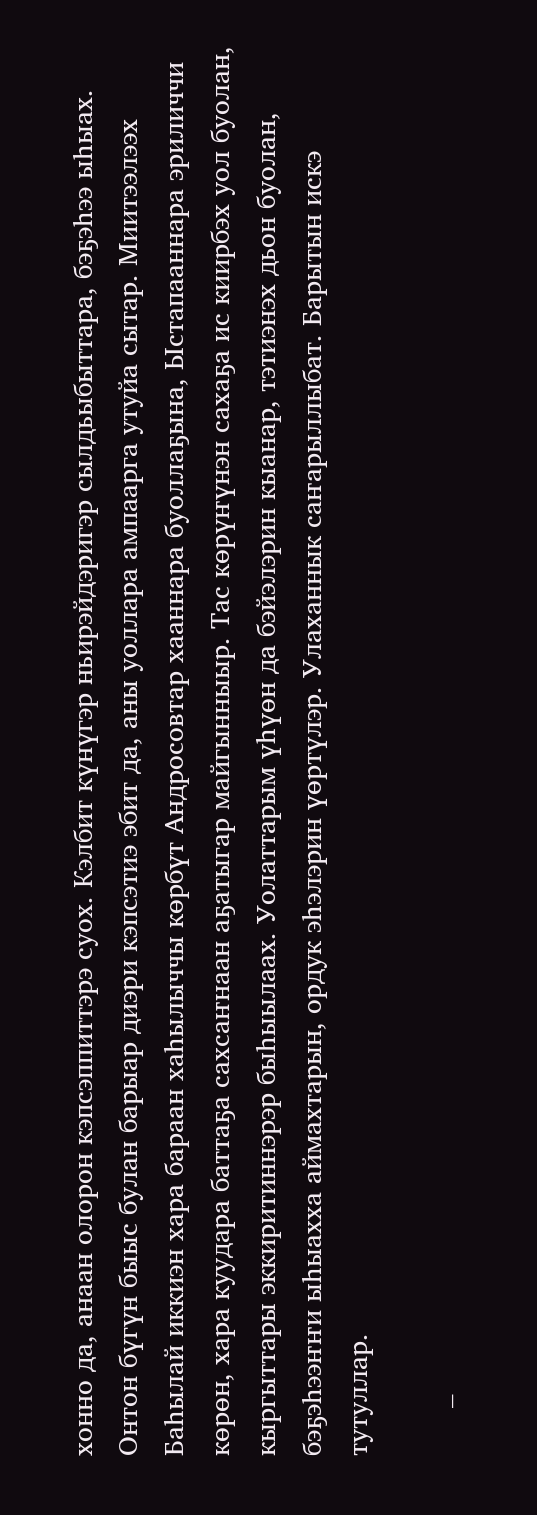хонно да, анаан олорон кэпсэппиттэрэ суох. Кэлбит күнүгэр ньирэйдэригэр сылдьыбыттара, бэҕэһээ ыһыах. Онтон бүгүн быыс булан барыар диэри кэпсэтиэ эбит да, аны уоллара ампаарга утуйа сытар. Миитээлээх Баһылай иккиэн хара бараан хаһылыччы көрбүт Андросовтар хааннара буоллаҕына, Ыстапааннара эриличчи көрөн, хара куудара баттаҕа сахсаҥнаан аҕатыгар майгынныыр. Тас көрүҥүнэн сахаҕа ис киирбэх уол буолан, кыргыттары эккиритиннэрэр быһыылаах. Уолаттарым үһүөн да бэйэлэрин кыанар, тэтиэнэх дьон буолан, бэҕэһээҥҥи ыһыахха аймахтарын, ордук эһэлэрин үөртүлэр. Улаханнык саҥарыллыбат. Барытын искэ тутуллар.

      –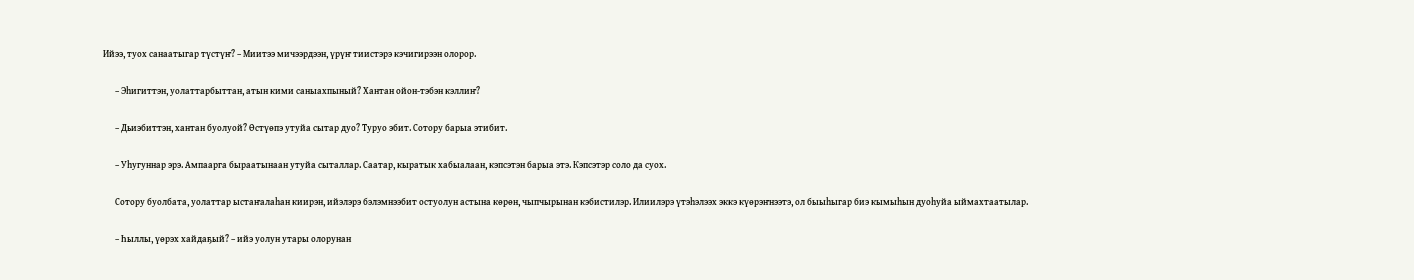Ийээ, туох санаатыгар түстүҥ? – Миитээ мичээрдээн, үрүҥ тиистэрэ кэчигирээн олорор.

      – Эһигиттэн, уолаттарбыттан, атын кими саныахпыный? Хантан ойон-тэбэн кэллиҥ?

      – Дьиэбиттэн, хантан буолуой? Өстүөпэ утуйа сытар дуо? Туруо эбит. Сотору барыа этибит.

      – Уһугуннар эрэ. Ампаарга быраатынаан утуйа сыталлар. Саатар, кыратык хабыалаан, кэпсэтэн барыа этэ. Кэпсэтэр соло да суох.

      Сотору буолбата, уолаттар ыстаҥалаһан киирэн, ийэлэрэ бэлэмнээбит остуолун астына көрөн, чыпчырынан кэбистилэр. Илиилэрэ үтэһэлээх эккэ күөрэҥнээтэ, ол быыһыгар биэ кымыһын дуоһуйа ыймахтаатылар.

      – Һыллы, үөрэх хайдаҕый? – ийэ уолун утары олорунан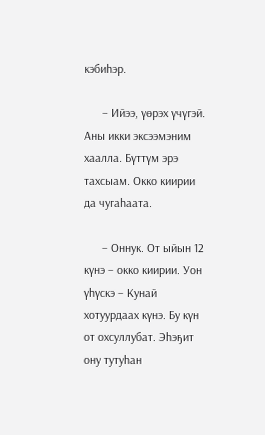кэбиһэр.

      – Ийээ, үөрэх үчүгэй. Аны икки эксээмэним хаалла. Бүттүм эрэ тахсыам. Окко киирии да чугаһаата.

      – Оннук. От ыйын 12 күнэ – окко киирии. Уон үһүскэ – Кунай хотуурдаах күнэ. Бу күн от охсуллубат. Эһэҕит ону тутуһан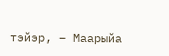тэйэр, – Маарыйа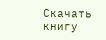Скачать книгу